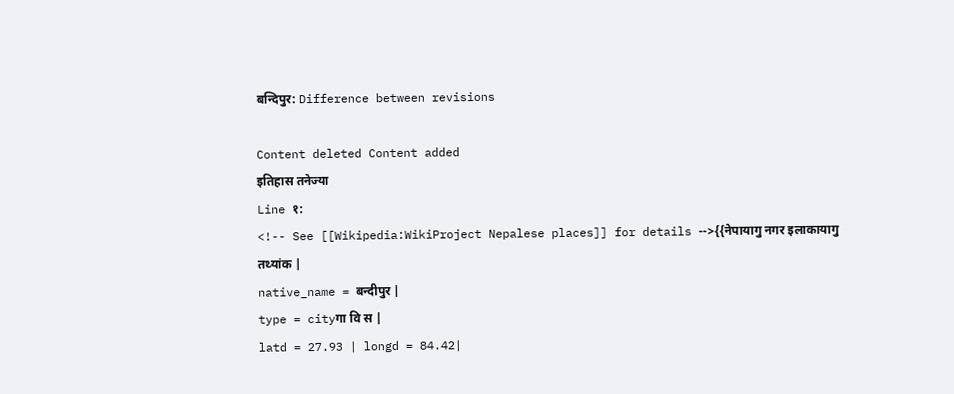बन्दिपुर: Difference between revisions

Content deleted Content added
इतिहास तनेज्या
Line १:
<!-- See [[Wikipedia:WikiProject Nepalese places]] for details -->{{नेपायागु नगर इलाकायागु तथ्यांक |
native_name = बन्दीपुर |
type = cityगा वि स |
latd = 27.93 | longd = 84.42|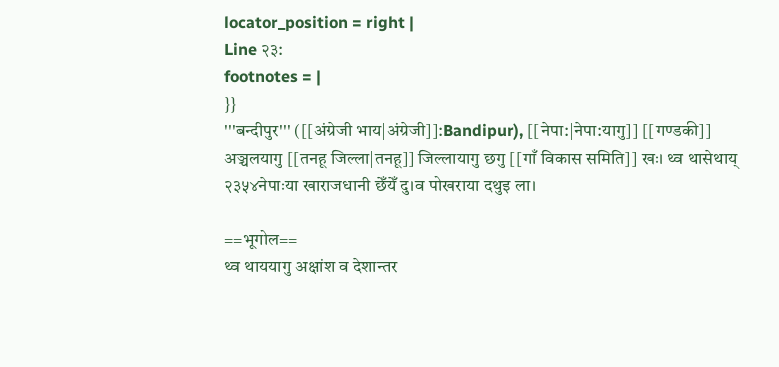locator_position = right |
Line २३:
footnotes = |
}}
'''बन्दीपुर''' ([[अंग्रेजी भाय|अंग्रेजी]]:Bandipur), [[नेपा:|नेपा:यागु]] [[गण्डकी]] अञ्चलयागु [[तनहू जिल्ला|तनहू]] जिल्लायागु छगु [[गाँ विकास समिति]] खः। थ्व थासेथाय् २३५४नेपाःया खाराजधानी छेँयेँ दु।व पोखराया दथुइ ला।

==भूगोल==
थ्व थाययागु अक्षांश व देशान्तर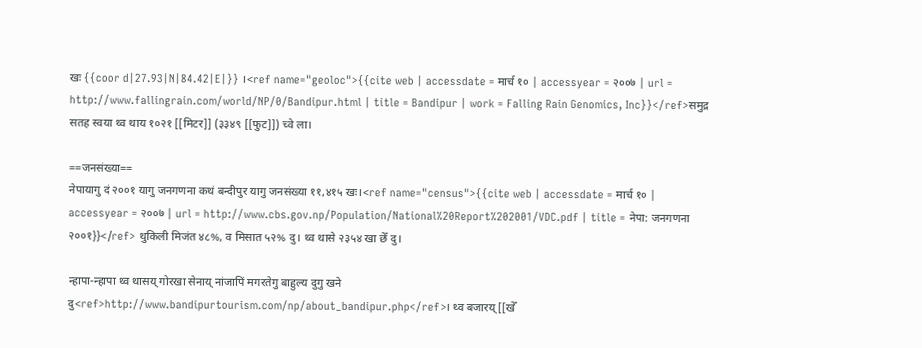खः {{coor d|27.93|N|84.42|E|}} ।<ref name="geoloc">{{cite web | accessdate = मार्च १० | accessyear = २००७ | url = http://www.fallingrain.com/world/NP/0/Bandipur.html | title = Bandipur | work = Falling Rain Genomics, Inc}}</ref>समुद्र सतह स्वया थ्व थाय १०२१ [[मिटर]] (३३४९ [[फुट]]) च्वे ला।

==जनसंख्या==
नेपायागु दं २००१ यागु जनगणना कथं बन्दीपुर यागु जनसंख्या ११,४१५ खः।<ref name="census">{{cite web | accessdate = मार्च १० | accessyear = २००७ | url = http://www.cbs.gov.np/Population/National%20Report%202001/VDC.pdf | title = नेपा: जनगणना २००१}}</ref> थुकिली मिजंत ४८%, व मिसात ५२% दु। थ्व थासे २३५४ खा छेँ दु।

न्हापा-न्हापा थ्व थासय् गोरखा सेनाय् नांजापिं मगरतेगु बाहुल्य दुगु खने दु<ref>http://www.bandipurtourism.com/np/about_bandipur.php</ref>। थ्व बजारय् [[खेँ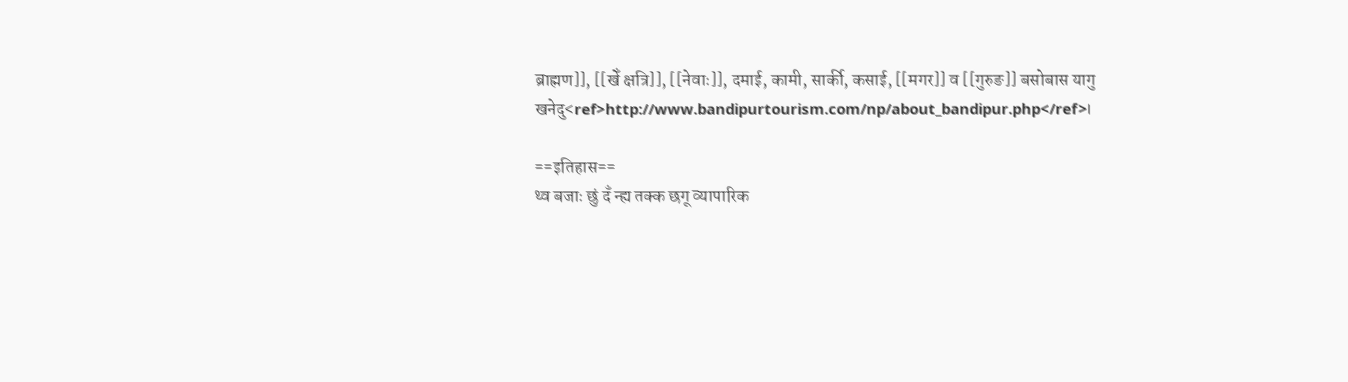ब्राह्मण]], [[खेँ क्षत्रि]], [[नेवाः]], दमाई, कामी, सार्की, कसाई, [[मगर]] व [[गुरुङ]] बसोबास यागु खनेदु<ref>http://www.bandipurtourism.com/np/about_bandipur.php</ref>।

==इतिहास==
थ्व बजाः छुं दँ न्ह्य तक्क छगू व्यापारिक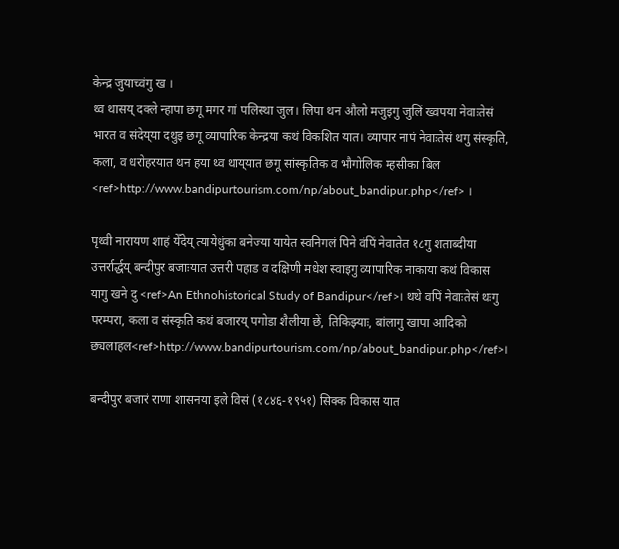केन्द्र जुयाच्वंगु ख ।
थ्व थासय् दक्ले न्हापा छगू मगर गां पलिस्था जुल। लिपा थन औलो मजुइगु जुलिं ख्वपया नेवाःतेसं भारत व संदेय्‌या दथुइ छगू व्यापारिक केन्द्रया कथं विकशित यात। व्यापार नापं नेवाःतेसं थगु संस्कृति, कला, व धरोहरयात थन हया थ्व थाय्‌यात छगू सांस्कृतिक व भौगोलिक म्हसीका बिल <ref>http://www.bandipurtourism.com/np/about_bandipur.php</ref> ।

पृथ्वी नारायण शाहं येँदेय् त्यायेधुंका बनेज्या यायेत स्वनिगलं पिने वंपिं नेवातेत १८गु शताब्दीया उत्तर्रार्द्धय् बन्दीपुर बजाःयात उत्तरी पहाड व दक्षिणी मधेश स्वाइगु व्यापारिक नाकाया कथं विकास यागु खने दु <ref>An Ethnohistorical Study of Bandipur</ref>। थथे वपिं नेवाःतेसं थःगु परम्परा, कला व संस्कृति कथं बजारय् पगोडा शैलीया छें, तिकिझ्याः, बांलागु खापा आदिको छ्यलाहल<ref>http://www.bandipurtourism.com/np/about_bandipur.php</ref>।

बन्दीपुर बजारं राणा शासनया इले विसं (१८४६-१९५१) सिक्क विकास यात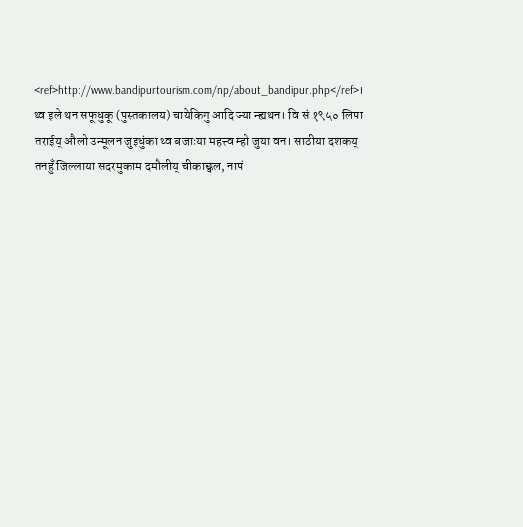<ref>http://www.bandipurtourism.com/np/about_bandipur.php</ref>। थ्व इले थन सफूधुकू (पुस्तकालय) चायेकिगु आदि ज्या न्ह्यथन। वि सं १९५० लिपा तराईय् औलो उन्मूलन जुइधुंका थ्व बजाःया महत्त्व म्हो जुया वन। साठीया दशकय् तनहुँ जिल्लाया सदरमुकाम दमौलीय् चीकाछ्वल, नापं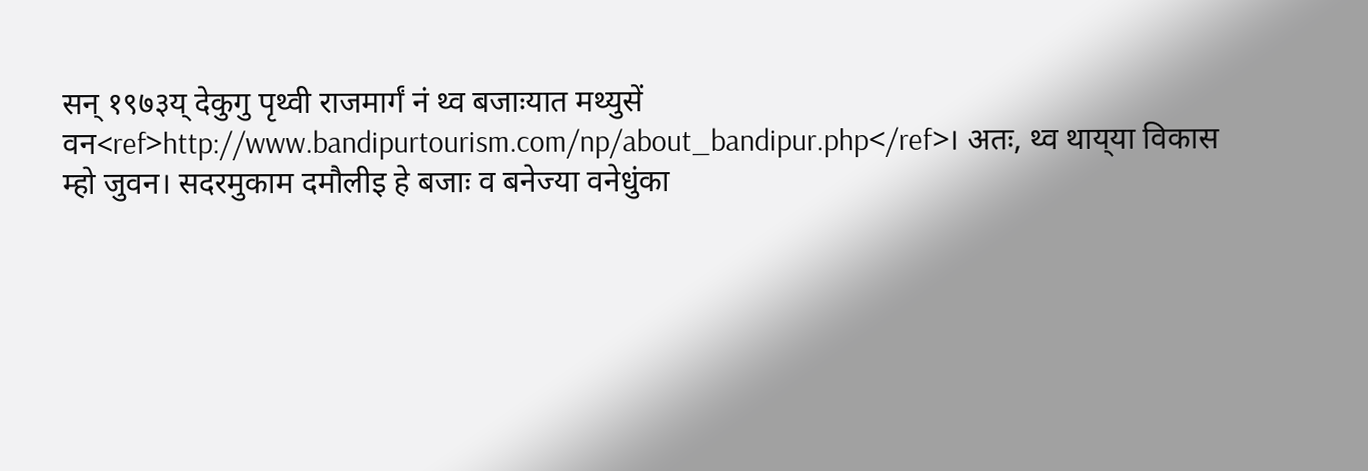सन् १९७३य् देकुगु पृथ्वी राजमार्गं नं थ्व बजाःयात मथ्युसें वन<ref>http://www.bandipurtourism.com/np/about_bandipur.php</ref>। अतः, थ्व थाय्‌या विकास म्हो जुवन। सदरमुकाम दमौलीइ हे बजाः व बनेज्या वनेधुंका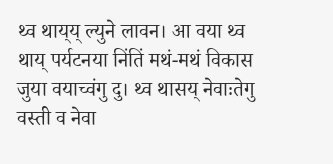थ्व थाय्‌य् ल्युने लावन। आ वया थ्व थाय् पर्यटनया निंतिं मथं-मथं विकास जुया वयाच्वंगु दु। थ्व थासय् नेवाःतेगु वस्ती व नेवा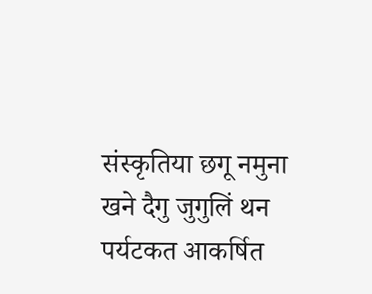संस्कृतिया छगू नमुना खने दैगु जुगुलिं थन पर्यटकत आकर्षित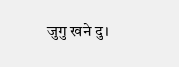जुगु खने दु।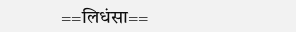==लिधंसा==